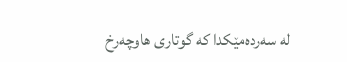لە سەردەمێکدا کە گوتاری هاوچەرخ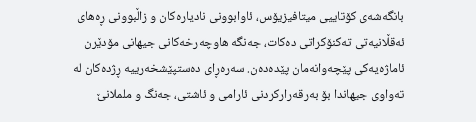بانگەشەی کۆتاییی میتافیزیۆس، ئاوابوونی نادیارەکان و زاڵبوونی ڕەهای ئەقڵانیەتی تەکنۆکراتی دەکات، جەنگە هاوچەرخەکانی جیهانی مۆدێرن ئاماژەیەکی پێچەوانەمان پێدەدەن. سەرەڕای دەستپێشخەرییە ڕژدەکان لە تەواوی جیهاندا بۆ بەرقەرارکردنی ئارامی و ئاشتی، جەنگ و ململانێ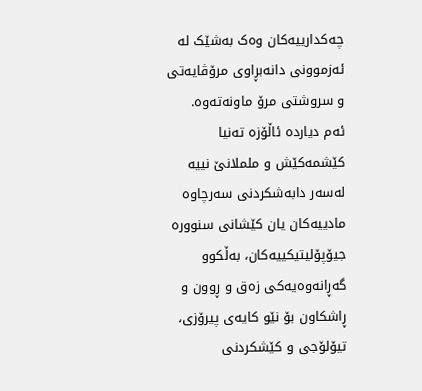چەکدارییەکان وەک بەشێک لە ئەزموونی دانەبڕاوی مرۆڤایەتی و سروشتی مرۆ ماونەتەوە. ئەم دیاردە ئاڵۆزە تەنیا کێشمەکێش و ململانێ نییە لەسەر دابەشکردنی سەرچاوە مادییەکان یان کێشانی سنوورە جیۆپۆلیتیکییەکان، بەڵکوو گەڕانەوەیەکی زەق و ڕوون و ڕاشکاون بۆ نێو کایەی پیرۆزی، تیۆلۆجی و کێشکردنی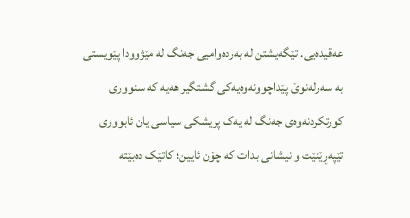عەقیدەیی. تێگەیشتن لە بەردەوامیی جەنگ لە مێژوودا پێویستی بە سەرلەنوێ پێداچوونەوەیەکی گشتگیر هەیە کە سنووری کورتکردنەوەی جەنگ لە یەک پریشکی سیاسی یان ئابووری تێپەڕێنێت و نیشانی بدات کە چۆن ئایین؛ کاتێک دەبێتە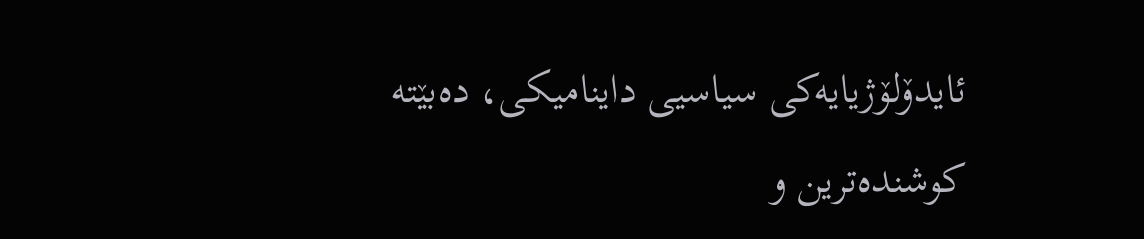ئایدۆلۆژیایەکی سیاسیی داینامیکی، دەبێتە کوشندەترین و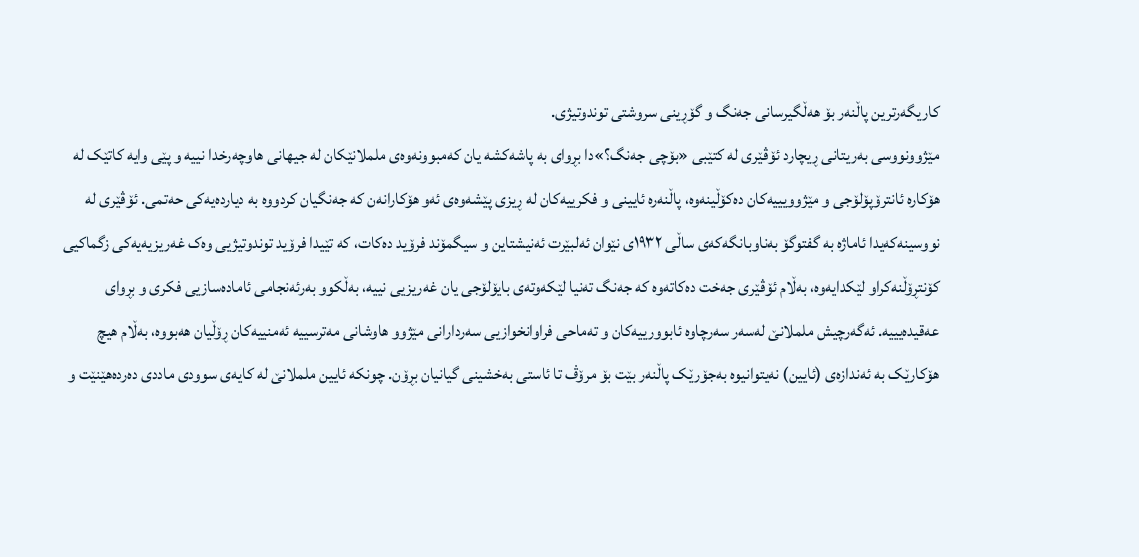کاریگەرترین پاڵنەر بۆ هەڵگیرسانی جەنگ و گۆڕینی سروشتی توندوتیژی.
مێژوونووسی بەریتانی ڕیچارد ئۆڤێری لە کتێبی «بۆچی جەنگ؟»دا بڕوای بە پاشەکشە یان کەمبوونەوەی ململانێکان لە جیهانی هاوچەرخدا نییە و پێی وایە کاتێک لە هۆکارە ئانترۆپۆلۆجی و مێژوویییەکان دەکۆڵینەوە، پاڵنەرە ئایینی و فکرییەکان لە ڕیزی پێشەوەی ئەو هۆکارانەن کە جەنگیان کردووە بە دیاردەیەکی حەتمی. ئۆڤێری لە نووسینەکەیدا ئاماژە بە گفتوگۆ بەناوبانگەکەی ساڵی ١٩٣٢ی نێوان ئەلبێرت ئەنیشتاین و سیگمۆند فرۆید دەکات، کە تێیدا فرۆید توندوتیژیی وەک غەریزیەیەکی زگماکیی کۆنتڕۆڵنەکراو لێکدایەوە، بەڵام ئۆڤێری جەخت دەکاتەوە کە جەنگ تەنیا لێکەوتەی بایۆلۆجی یان غەریزیی نییە، بەڵکوو بەرئەنجامی ئامادەسازیی فکری و بڕوای عەقیدەیییە. ئەگەرچیش ململانێ لەسەر سەرچاوە ئابوورییەکان و تەماحی فراوانخوازیی سەردارانی مێژوو هاوشانی مەترسییە ئەمنییەکان ڕۆڵیان هەبووە، بەڵام هیچ هۆکارێک بە ئەندازەی (ئایین) نەیتوانیوە بەجۆرێک پاڵنەر بێت بۆ مرۆڤ تا ئاستی بەخشینی گیانیان بڕۆن. چونکە ئایین ململانێ لە کایەی سوودی ماددی دەردەهێنێت و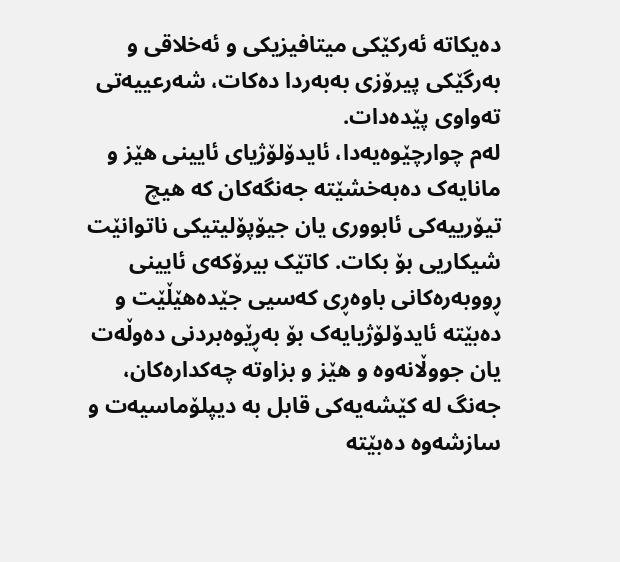دەیکاتە ئەرکێکی میتافیزیكی و ئەخلاقی و بەرگێکی پیرۆزی بەبەردا دەکات، شەرعییەتی تەواوی پێدەدات.
لەم چوارچێوەیەدا، ئایدۆلۆژیای ئایینی هێز و مانایەک دەبەخشێتە جەنگەکان کە هیچ تیۆرییەکی ئابووری یان جیۆپۆلیتیکی ناتوانێت شیکاریی بۆ بکات. کاتێک بیرۆکەی ئایینی ڕووبەرەکانی باوەڕی کەسیی جێدەهێڵێت و دەبێتە ئایدۆلۆژیایەک بۆ بەڕێوەبردنی دەوڵەت یان جووڵانەوە و هێز و بزاوتە چەکدارەکان، جەنگ لە کێشەیەکی قابل بە دیپلۆماسیەت و سازشەوە دەبێتە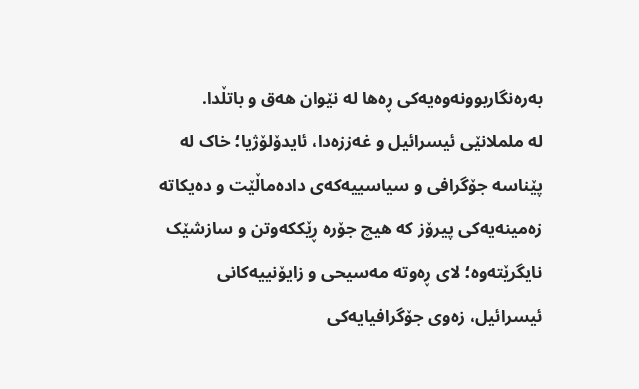بەرەنگاربوونەوەیەکی ڕەها لە نێوان هەق و باتڵدا.
لە ململانێی ئیسرائیل و غەززەدا، ئایدۆلۆژیا؛ خاک لە پێناسە جۆگرافی و سیاسییەکەی دادەماڵێت و دەیکاتە زەمینەیەکی پیرۆز کە هیچ جۆرە ڕێککەوتن و سازشێک نایگرێتەوە؛ لای ڕەوتە مەسیحی و زایۆنییەکانی ئیسرائیل، زەوی جۆگرافیایەکی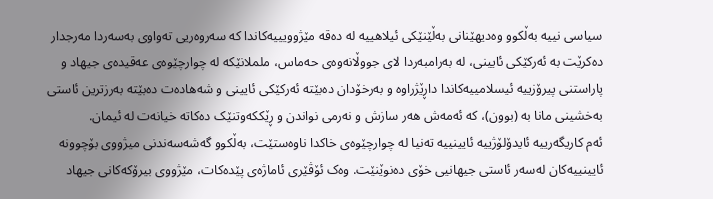سیاسی نییە بەڵکوو وەدیهێنانی بەڵێنێکی ئیلاهییە لە دەقە مێژوویییەکاندا کە سەروەریی تەواوی بەسەردا مەرجدار دەکرێت بە ئەرکێکی ئایینی، لە بەرامبەردا لای جووڵانەوەی حەماس، ململانێکە لە چوارچێوەی عەقیدەی جیهاد و پاراستنی پیرۆزییە ئیسلامییەکاندا داڕێژراوە و بەرخۆدان دەبێتە ئەرکێکی ئایینی و شەهادەت دەبێتە بەرزترین ئاستی بەخشینی مانا بە (بوون)، کە ئەمەش هەر سازش و نەرمی نواندن و ڕێککەوتنێک دەکاتە خیانەت لە ئیمان.
ئەم کاریگەرییە ئایدۆلۆژییە ئایینییە تەنیا لە چوارچێوەی خاکدا ناوەستێت، بەڵکوو گەشەسەندنی میژووی بۆچوونە ئایینییەکان لەسەر ئاستی جیهانیی خۆی دەنوێنێت. وەک ئۆڤێری ئاماژەی پێدەکات، مێژووی بیرۆکەکانی جیهاد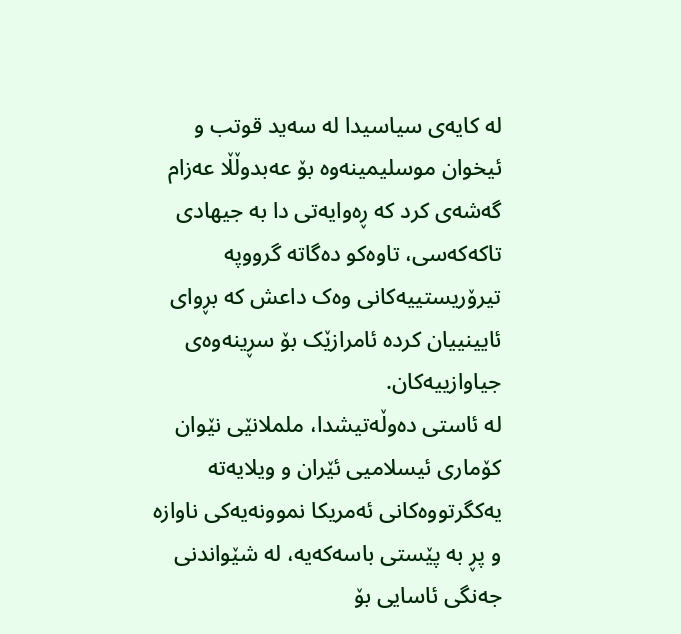لە کایەی سیاسیدا لە سەید قوتب و ئیخوان موسلیمینەوە بۆ عەبدوڵڵا عەزام گەشەی کرد کە ڕەوایەتی دا بە جیهادی تاكەکەسی، تاوەکو دەگاتە گرووپە تیرۆریستییەکانی وەک داعش کە بڕوای ئایینییان کردە ئامرازێک بۆ سڕینەوەی جیاوازییەکان.
لە ئاستی دەوڵەتیشدا، ململانێی نێوان کۆماری ئیسلامیی ئێران و ویلایەتە یەکگرتووەکانی ئەمریکا نموونەیەکی ناوازە و پڕ بە پێستی باسەکەیە، لە شێواندنی جەنگی ئاسایی بۆ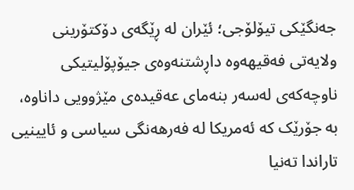جەنگێکی تیۆلۆجی؛ ئێران لە ڕێگەی دۆکتۆرینی ولایەتی فەقیهەوە داڕشتنەوەی جیۆپۆلیتیکی ناوچەکەی لەسەر بنەمای عەقیدەی مێژوویی داناوە، بە جۆرێک کە ئەمریکا لە فەرهەنگی سیاسی و ئایینیی تاراندا تەنیا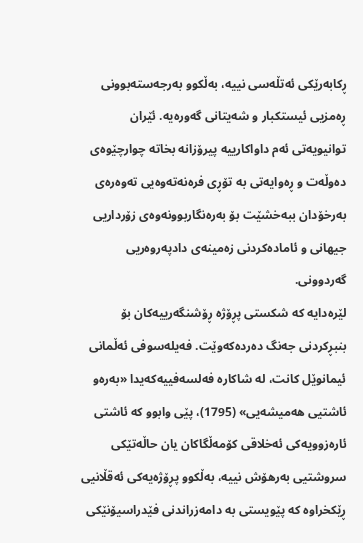ڕکابەرێکی ئەتڵەسی نییە، بەڵکوو بەرجەستەبوونی ڕەمزیی ئیستکبار و شەیتانی گەورەیە. ئێران توانیویەتی ئەم داواکارییە پیرۆزانە بخاتە چوارچێوەی دەوڵەت و ڕەوایەتی بە تۆڕی فرەنەتەوەیی تەوەرەی بەرخۆدان ببەخشێت بۆ بەرەنگاربوونەوەی زۆرداریی جیهانی و ئامادەکردنی زەمینەی دادپەروەریی گەردوونی.
لێرەدایە کە شکستی پڕۆژە ڕۆشنگەرییەکان بۆ بنبڕکردنی جەنگ دەردەکەوێت. فەیلەسوفی ئەڵمانی ئیمانوێل کانت، لە شاكارە فەلسەفییەکەیدا «بەرەو ئاشتیی هەمیشەیی» (1795)، پێی وابوو کە ئاشتی ئارەزوویەکی ئەخلاقی کۆمەڵگاکان یان حاڵەتێکی سروشتیی بەرهۆش نییە، بەڵکوو پڕۆژەیەکی ئەقڵانیی ڕێکخراوە کە پێویستی بە دامەزراندنی فێدراسیۆنێکی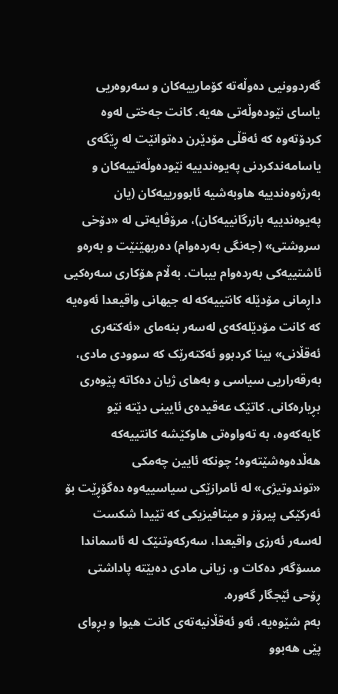گەردوونیی دەوڵەتە کۆمارییەکان و سەروەریی یاسای نێودەوڵەتی هەیە. کانت جەختی لەوە کردۆتەوە کە ئەقڵی مۆدێرن دەتوانێت لە ڕێگەی یاسامەندکردنی پەیوەندییە نێودەوڵەتییەکان و بەرژەوەندییە هاوبەشیە ئابوورییەکان (یان پەیوەندییە بازرگانییەکان)، مرۆڤایەتی لە «دۆخی سروشتی» (جەنگی بەردەوام) دەربهێنێت و بەرەو ئاشتییەکی بەردەوام بیبات. بەڵام هۆکاری سەرەکیی داڕمانی مۆدێلە کانتییەکە لە جیهانی واقیعدا ئەوەیە کە کانت مۆدێلەکەی لەسەر بنەمای «ئەکتەری ئەقڵانی» بینا کردبوو ئەکتەرێک کە سوودی مادی، بەرقەراریی سیاسی و بەهای ژیان دەکاتە پێوەری بڕیارەکانی. کاتێک عەقیدەی ئایینی دێتە نێو کایەکەوە، بە تەواوەتی هاوکێشە کانتییەکە هەڵدەوەشێتەوە؛ چونکە ئایین چەمکی «توندوتیژی» لە ئامرازێکی سیاسییەوە دەگۆڕێت بۆ ئەرکێکی پیرۆز و میتافیزیكی کە تێیدا شکست لەسەر ئەرزی واقیعدا، سەرکەوتنێک لە ئاسماندا مسۆگەر دەکات و، زیانی مادی دەبێتە پاداشتی ڕۆحی ئێجگار گەورە.
بەم شێوەیە، ئەو ئەقڵانیەتەی کانت هیوا و بڕوای پێی هەبوو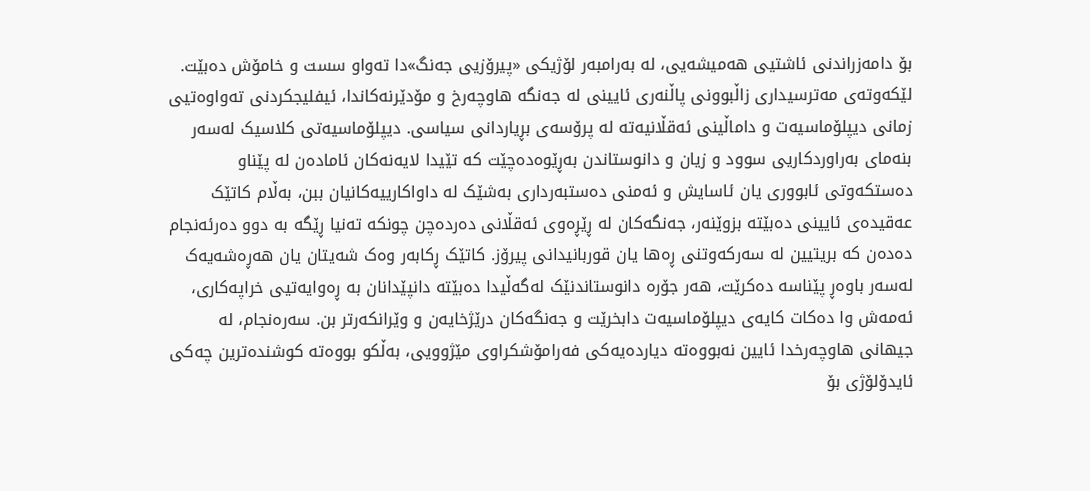بۆ دامەزراندنی ئاشتیی هەمیشەیی، لە بەرامبەر لۆژیکی «پیرۆزیی جەنگ»دا تەواو سست و خامۆش دەبێت.
لێکەوتەی مەترسیداری زاڵبوونی پاڵنەری ئایینی لە جەنگە هاوچەرخ و مۆدێرنەکاندا، ئیفلیجکردنی تەواوەتیی زمانی دیپلۆماسیەت و داماڵینی ئەقڵانیەتە لە پرۆسەی بڕیاردانی سیاسی. دیپلۆماسیەتی کلاسیک لەسەر بنەمای بەراوردکاریی سوود و زیان و دانوستاندن بەڕێوەدەچێت کە تێیدا لایەنەکان ئامادەن لە پێناو دەستکەوتی ئابووری یان ئاسایش و ئەمنی دەستبەرداری بەشێک لە داواکارییەکانیان ببن، بەڵام کاتێک عەقیدەی ئایینی دەبێتە بزوێنەر، جەنگەکان لە ڕێڕەوی ئەقڵانی دەردەچن چونکە تەنیا ڕێگە بە دوو دەرئەنجام دەدەن کە بریتیین لە سەرکەوتنی ڕەها یان قوربانیدانی پیرۆز. کاتێک ڕکابەر وەک شەیتان یان هەڕەشەیەک لەسەر باوەڕ پێناسە دەکرێت، هەر جۆرە دانوستاندنێک لەگەڵیدا دەبێتە دانپێدانان بە ڕەوایەتیی خراپەکاری، ئەمەش وا دەکات کایەی دیپلۆماسیەت دابخرێت و جەنگەکان درێژخایەن و وێرانکەرتر بن. سەرەنجام، لە جیهانی هاوچەرخدا ئایین نەبووەتە دیاردەیەکی فەرامۆشکراوی مێژوویی، بەڵکو بووەتە کوشندەترین چەکی ئایدۆلۆژی بۆ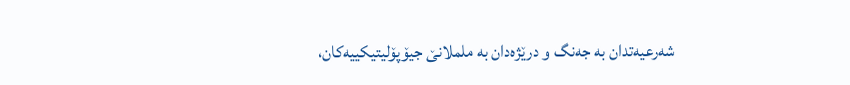شەرعیەتدان بە جەنگ و درێژەدان بە ململانێ جیۆپۆلیتیکییەکان،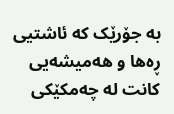بە جۆرێک کە ئاشتیی ڕەها و هەمیشەیی کانت لە چەمکێکی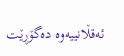ئەقڵانییەوە دەگۆڕێت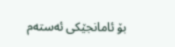بۆ ئامانجێکی ئەستەم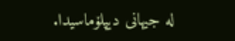لە جیهانی دیپلۆماسیدا.